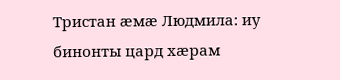Тристан æмæ Людмила: иу бинонты цард хæрам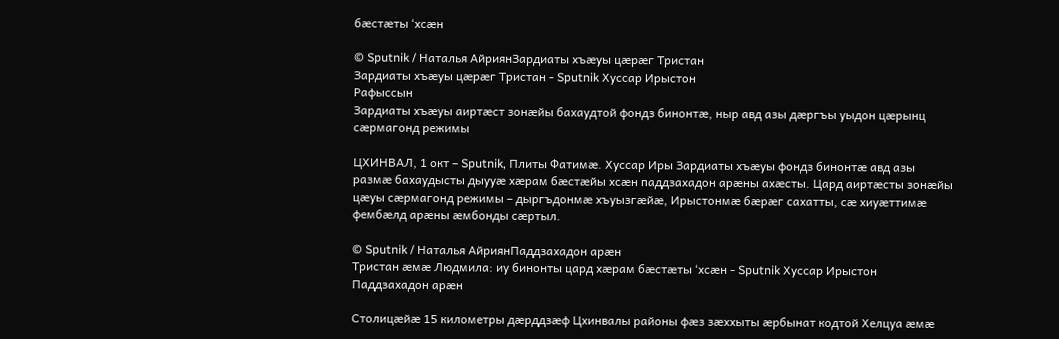бæстæты ʻхсæн

© Sputnik / Наталья АйриянЗардиаты хъæуы цæрæг Тристан
Зардиаты хъæуы цæрæг Тристан - Sputnik Хуссар Ирыстон
Рафыссын
Зардиаты хъæуы аиртæст зонæйы бахаудтой фондз бинонтæ, ныр авд азы дæргъы уыдон цæрынц сæрмагонд режимы

ЦХИНВАЛ, 1 окт – Sputnik, Плиты Фатимæ. Хуссар Иры Зардиаты хъæуы фондз бинонтæ авд азы размæ бахаудысты дыууæ хæрам бæстæйы хсӕн паддзахадон арæны ахæсты. Цард аиртæсты зонæйы цæуы сæрмагонд режимы – дыргъдонмæ хъуызгæйæ, Ирыстонмæ бæрæг сахатты, сæ хиуæттимæ фембæлд арæны ӕмбонды сæртыл.

© Sputnik / Наталья АйриянПаддзахадон арæн
Тристан æмæ Людмила: иу бинонты цард хæрам бæстæты ʻхсæн - Sputnik Хуссар Ирыстон
Паддзахадон арæн

Столицæйæ 15 километры дæрддзæф Цхинвалы районы фæз зæххыты æрбынат кодтой Хелцуа æмæ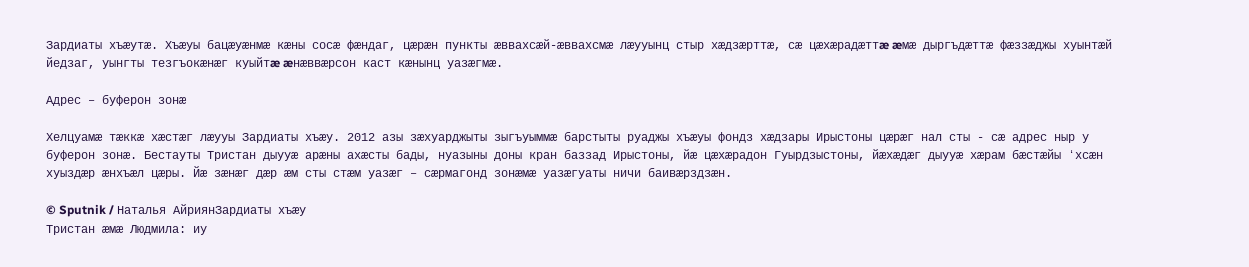Зардиаты хъæутӕ. Хъæуы бацæуæнмæ кæны сосæ фæндаг, цæрæн пункты æввахсæй-æввахсмæ лæууынц стыр хæдзæрттæ, сӕ цæхæрадæттæ æмæ дыргъдæттæ фæззæджы хуынтæй йедзаг, уынгты тезгъокæнæг куыйтæ æнæввæрсон каст кæнынц уазæгмæ.

Адрес – буферон зонӕ

Хелцуамæ тæккæ хæстæг лæууы Зардиаты хъæу. 2012 азы зæхуарджыты зыгъуыммæ барстыты руаджы хъæуы фондз хæдзары Ирыстоны цæрæг нал сты - сæ адрес ныр у буферон зонӕ. Бестауты Тристан дыууæ арæны ахæсты бады, нуазыны доны кран баззад Ирыстоны, йæ цæхæрадон Гуырдзыстоны, йæхæдæг дыууæ хæрам бæстæйы ʻхсæн хуыздæр æнхъæл цæры. Йæ зæнæг дӕр æм сты стæм уазæг – сæрмагонд зонæмæ уазæгуаты ничи баивæрздзæн.

© Sputnik / Наталья АйриянЗардиаты хъæу
Тристан æмæ Людмила: иу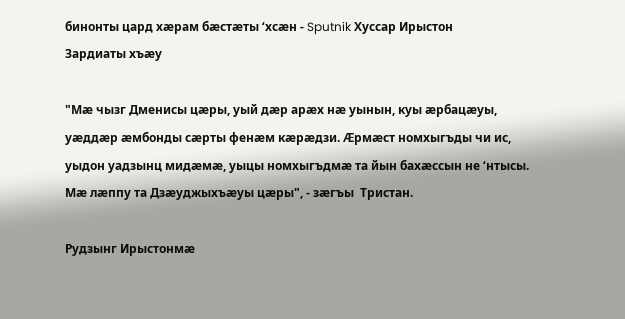бинонты цард хæрам бæстæты ʻхсæн - Sputnik Хуссар Ирыстон
Зардиаты хъæу

"Мæ чызг Дменисы цæры, уый дæр арæх нæ уынын, куы ӕрбацæуы, уæддæр ӕмбонды сæрты фенæм кæрæдзи. Ӕрмæст номхыгъды чи ис, уыдон уадзынц мидæмæ, уыцы номхыгъдмæ та йын бахæссын не ʻнтысы. Мæ лæппу та Дзæуджыхъæуы цæры", - зӕгъы  Тристан.

Рудзынг Ирыстонмæ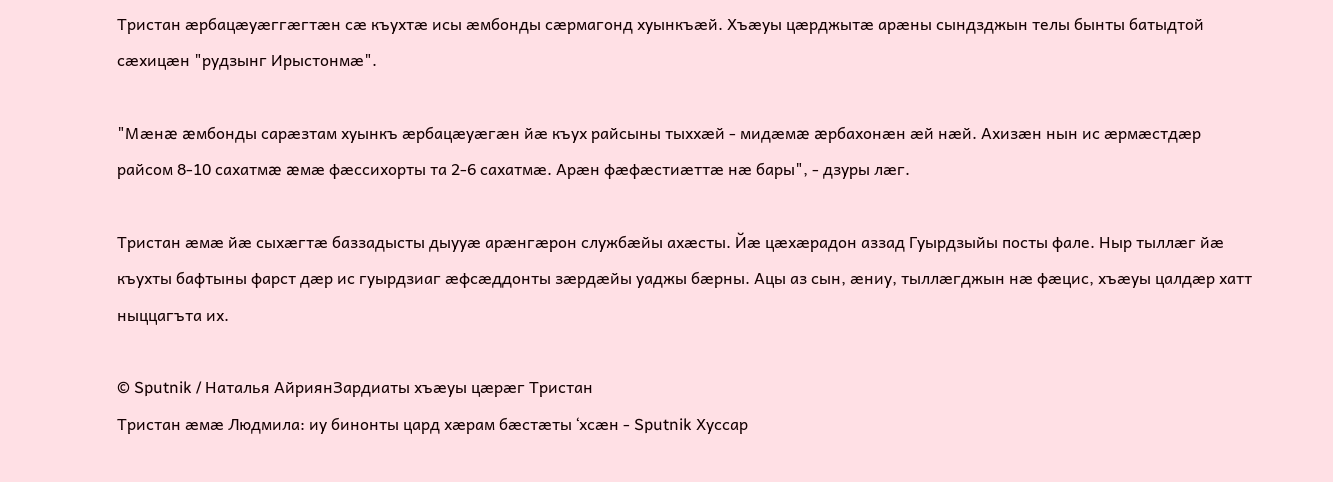Тристан ӕрбацæуӕггæгтæн сæ къухтæ исы ӕмбонды сæрмагонд хуынкъӕй. Хъæуы цæрджытæ арæны сындзджын телы бынты батыдтой сæхицæн "рудзынг Ирыстонмæ".

"Мæнæ æмбонды сарæзтам хуынкъ æрбацæуӕгæн йæ къух райсыны тыххæй - мидæмæ æрбахонæн æй нæй. Ахизæн нын ис æрмæстдæр райсом 8-10 сахатмæ æмæ фæссихорты та 2-6 сахатмæ. Арæн фæфæстиæттæ нæ бары", - дзуры лæг.

Тристан æмæ йæ сыхæгтæ баззадысты дыууæ арæнгæрон службæйы ахæсты. Йæ цæхæрадон аззад Гуырдзыйы посты фале. Ныр тыллæг йæ къухты бафтыны фарст дæр ис гуырдзиаг æфсæддонты зæрдæйы уаджы бæрны. Ацы аз сын, æниу, тыллæгджын нæ фæцис, хъæуы цалдæр хатт ныццагъта их.

© Sputnik / Наталья АйриянЗардиаты хъæуы цæрæг Тристан
Тристан æмæ Людмила: иу бинонты цард хæрам бæстæты ʻхсæн - Sputnik Хуссар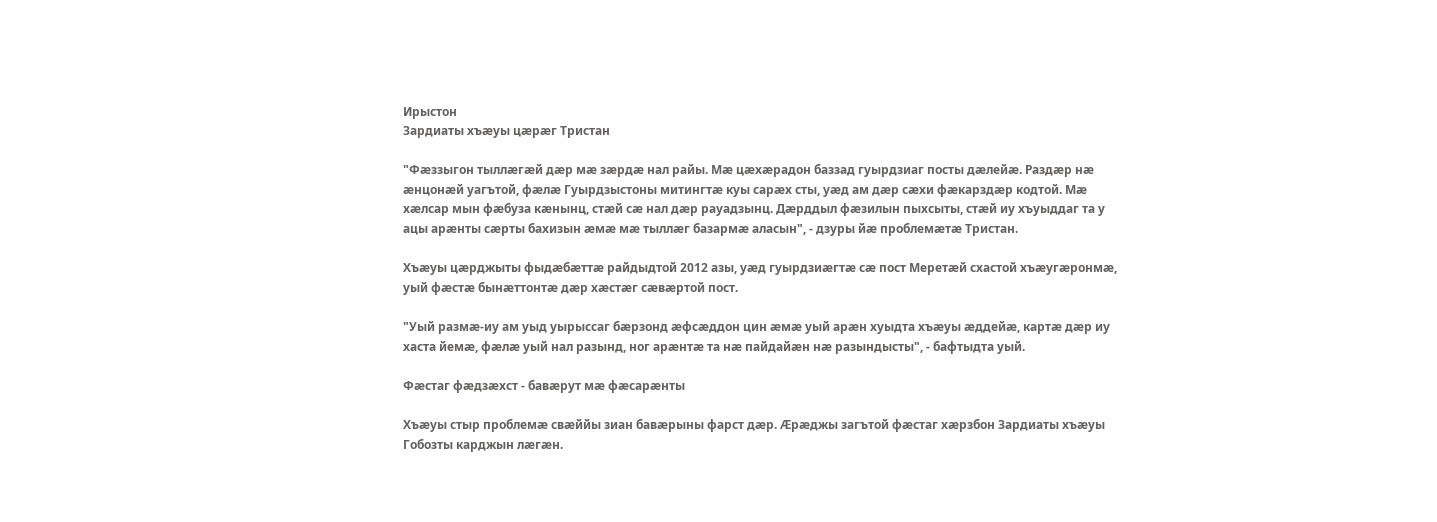Ирыстон
Зардиаты хъæуы цæрæг Тристан

"Фæззыгон тыллæгæй дæр мæ зæрдæ нал райы. Мæ цæхæрадон баззад гуырдзиаг посты дæлейæ. Раздæр нæ æнцонæй уагътой, фæлæ Гуырдзыстоны митингтæ куы сарæх сты, уæд ам дæр сæхи фæкарздæр кодтой. Мæ хæлсар мын фæбуза кæнынц, стæй сæ нал дæр рауадзынц. Дæрддыл фæзилын пыхсыты, стæй иу хъуыддаг та у ацы арæнты сæрты бахизын æмæ мæ тыллæг базармæ аласын", - дзуры йæ проблемæтæ Тристан.

Хъæуы цæрджыты фыдæбæттæ райдыдтой 2012 азы, уæд гуырдзиæгтæ сæ пост Меретæй схастой хъæугæронмæ, уый фæстæ бынæттонтæ дæр хæстæг сæвæртой пост.

"Уый размæ-иу ам уыд уырыссаг бæрзонд æфсæддон цин æмæ уый арæн хуыдта хъæуы æддейæ, картæ дæр иу хаста йемæ, фæлæ уый нал разынд, ног арæнтæ та нæ пайдайæн нæ разындысты", - бафтыдта уый.

Фæстаг фæдзæхст - бавæрут мæ фæсарæнты

Хъæуы стыр проблемæ свæййы зиан бавæрыны фарст дæр. Æрæджы загътой фæстаг хæрзбон Зардиаты хъæуы Гобозты карджын лæгæн.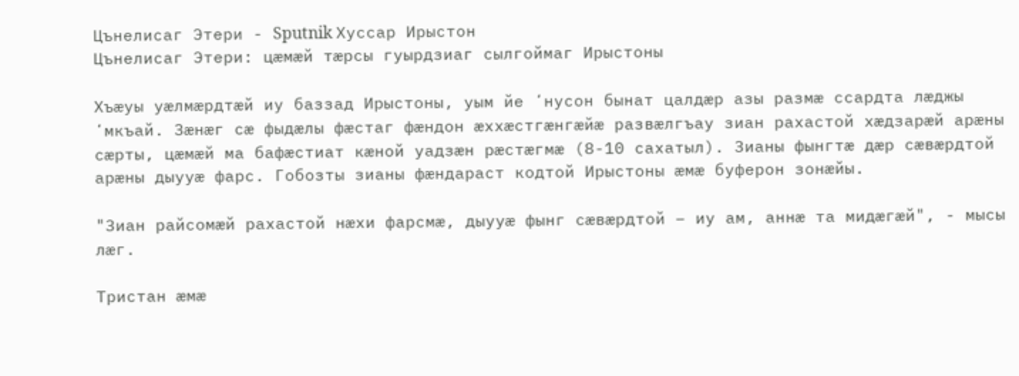Цънелисаг Этери - Sputnik Хуссар Ирыстон
Цънелисаг Этери: цæмæй тæрсы гуырдзиаг сылгоймаг Ирыстоны

Хъæуы уæлмæрдтæй иу баззад Ирыстоны, уым йе ʻнусон бынат цалдæр азы размæ ссардта лæджы ʻмкъай. Зæнæг сæ фыдæлы фæстаг фæндон æххæстгæнгæйæ развæлгъау зиан рахастой хæдзарæй арæны сæрты, цæмæй ма бафæстиат кæной уадзæн рæстæгмæ (8-10 сахатыл). Зианы фынгтæ дæр сæвæрдтой арæны дыууæ фарс. Гобозты зианы фæндараст кодтой Ирыстоны æмæ буферон зонæйы.

"Зиан райсомæй рахастой нæхи фарсмæ, дыууæ фынг сæвæрдтой – иу ам, аннæ та мидæгæй", - мысы лæг.

Тристан æмæ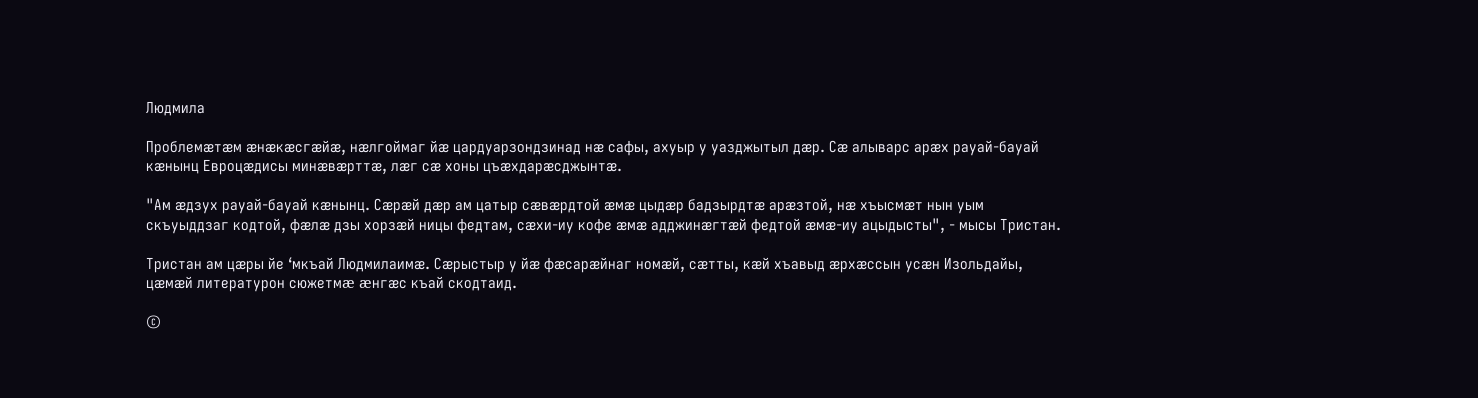Людмила

Проблемæтæм æнæкæсгæйæ, нæлгоймаг йæ цардуарзондзинад нæ сафы, ахуыр у уазджытыл дæр. Сæ алыварс арæх рауай-бауай кæнынц Евроцæдисы минæвæрттæ, лæг сæ хоны цъæхдарæсджынтæ.

"Ам æдзух рауай-бауай кæнынц. Сæрæй дæр ам цатыр сæвæрдтой æмæ цыдæр бадзырдтæ арæзтой, нæ хъысмæт нын уым скъуыддзаг кодтой, фæлæ дзы хорзæй ницы федтам, сæхи-иу кофе æмæ адджинæгтæй федтой æмæ-иу ацыдысты", - мысы Тристан.

Тристан ам цæры йе ʻмкъай Людмилаимæ. Сæрыстыр у йæ фæсарæйнаг номæй, сæтты, кæй хъавыд æрхæссын усæн Изольдайы, цæмæй литературон сюжетмæ æнгæс къай скодтаид.

©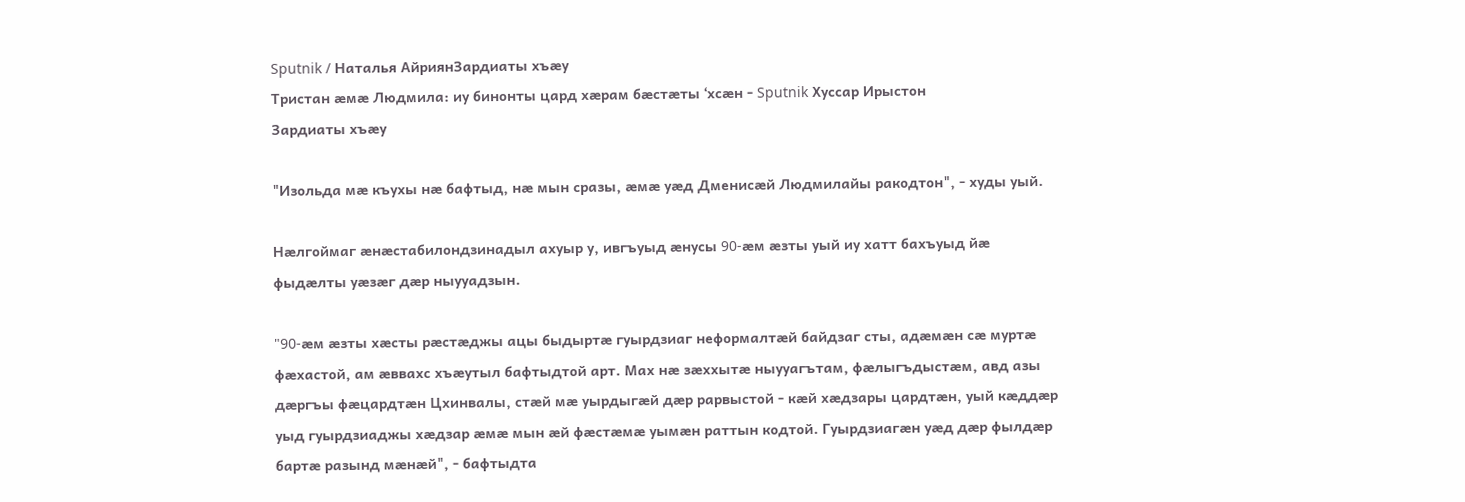Sputnik / Наталья АйриянЗардиаты хъæу
Тристан æмæ Людмила: иу бинонты цард хæрам бæстæты ʻхсæн - Sputnik Хуссар Ирыстон
Зардиаты хъæу

"Изольда мæ къухы нæ бафтыд, нæ мын сразы, æмæ уæд Дменисæй Людмилайы ракодтон", - худы уый.

Нæлгоймаг æнæстабилондзинадыл ахуыр у, ивгъуыд æнусы 90-æм æзты уый иу хатт бахъуыд йæ фыдæлты уæзæг дæр ныууадзын.

"90-æм æзты хæсты рæстæджы ацы быдыртæ гуырдзиаг неформалтæй байдзаг сты, адæмæн сæ муртæ фæхастой, ам æввахс хъæутыл бафтыдтой арт. Мах нæ зæххытæ ныууагътам, фæлыгъдыстæм, авд азы дæргъы фæцардтæн Цхинвалы, стæй мæ уырдыгæй дæр рарвыстой - кæй хæдзары цардтæн, уый кæддæр уыд гуырдзиаджы хæдзар æмæ мын æй фæстæмæ уымæн раттын кодтой. Гуырдзиагæн уæд дæр фылдæр бартæ разынд мæнæй", - бафтыдта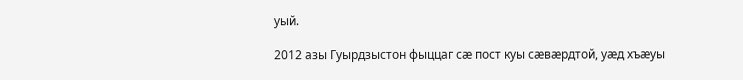уый.

2012 азы Гуырдзыстон фыццаг сæ пост куы сæвæрдтой, уæд хъæуы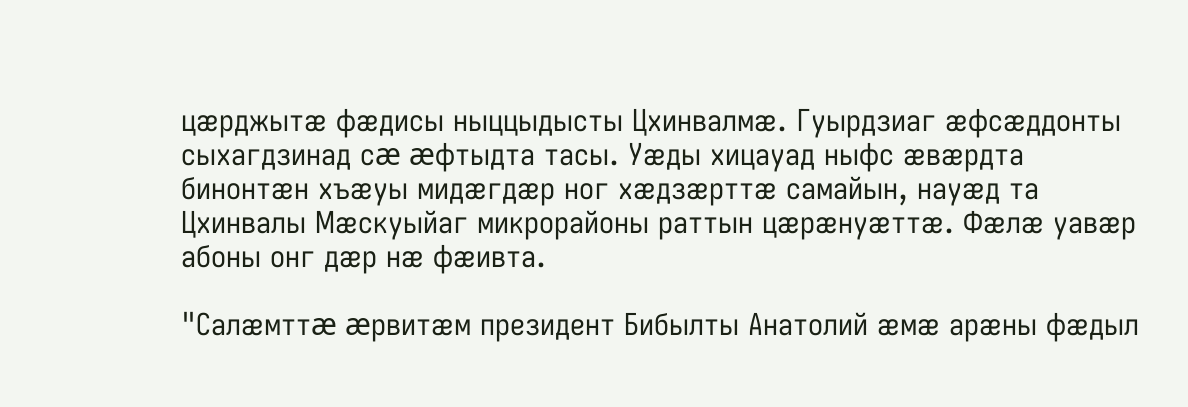цæрджытæ фæдисы ныццыдысты Цхинвалмæ. Гуырдзиаг æфсæддонты сыхагдзинад сæ æфтыдта тасы. Уæды хицауад ныфс æвæрдта бинонтæн хъæуы мидæгдæр ног хæдзæрттæ самайын, науæд та Цхинвалы Мæскуыйаг микрорайоны раттын цæрæнуæттæ. Фæлæ уавæр абоны онг дæр нæ фæивта.

"Салæмттæ æрвитæм президент Бибылты Анатолий æмæ арæны фæдыл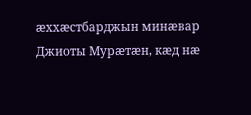æххæстбарджын минæвар Джиоты Мурæтæн, кæд нæ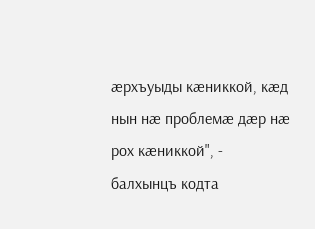æрхъуыды кæниккой, кæд нын нæ проблемæ дæр нæ рох кæниккой", - балхынцъ кодта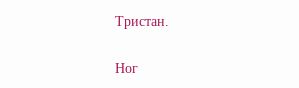Тристан.

Ног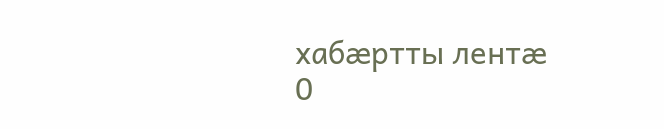хабӕртты лентӕ
0